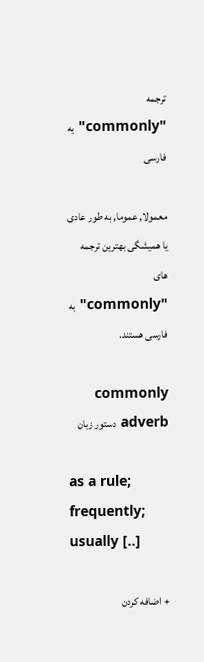ترجمه "commonly" به فارسی

معمولا, عموما, به طور عادی یا همیشگی بهترین ترجمه های "commonly" به فارسی هستند.

commonly adverb دستور زبان

as a rule; frequently; usually [..]

+ اضافه کردن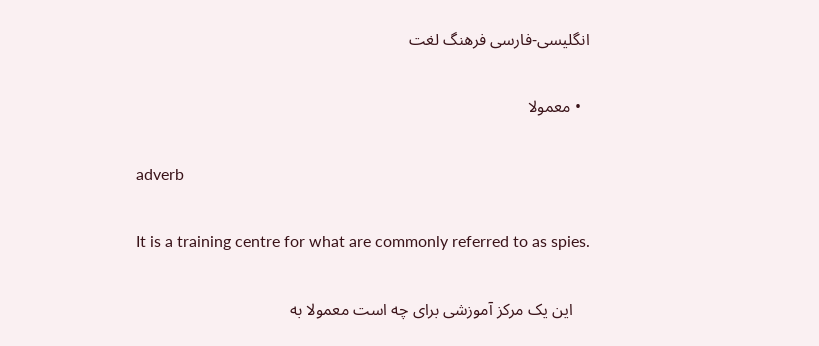انگلیسی-فارسی فرهنگ لغت

  • معمولا

    adverb

    It is a training centre for what are commonly referred to as spies.

    این یک مرکز آموزشی برای چه است معمولا به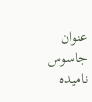عنوان جاسوس نامیده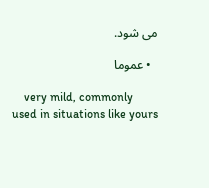می شود.

  • عموما

    very mild, commonly used in situations like yours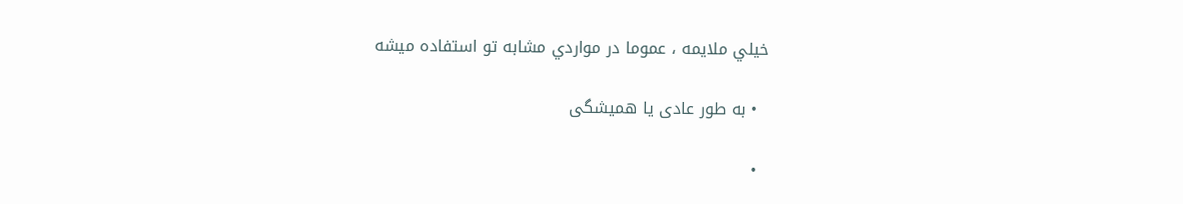خيلي ملايمه ، عموما در مواردي مشابه تو استفاده ميشه

  • به طور عادی یا همیشگی

  •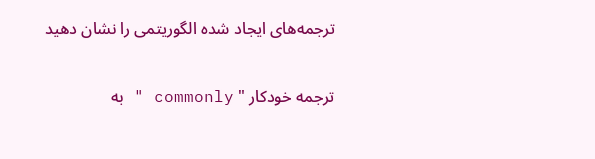ترجمه‌های ایجاد شده الگوریتمی را نشان دهید

ترجمه خودکار " commonly " به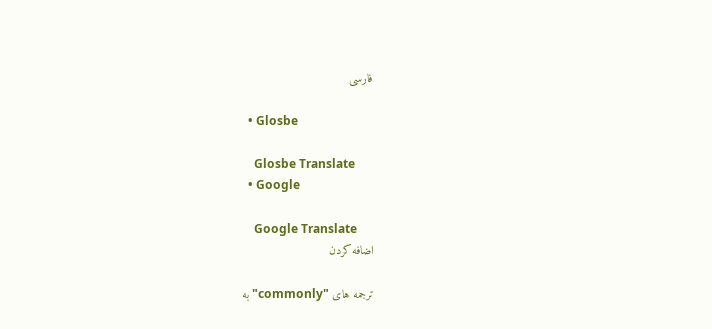فارسی

  • Glosbe

    Glosbe Translate
  • Google

    Google Translate
اضافه کردن

ترجمه های "commonly" به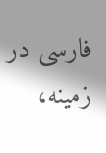فارسی در زمینه،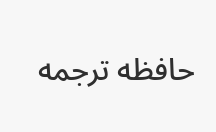حافظه ترجمه